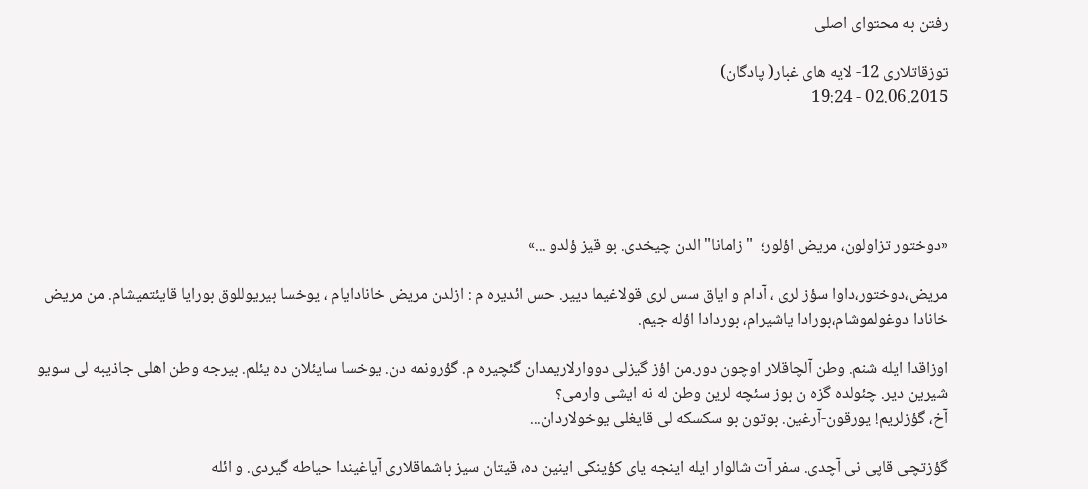رفتن به محتوای اصلی

توزقاتلاری 12- لایه های غبار( پادگان)
02.06.2015 - 19:24





«دوختور تزاولون، مریض اؤلور؛  "زامانا" الدن چیخدی. بو قیز ؤلدو ...»

مریض،دوختور،داوا سؤز لری ، آدام و ایاق سس لری قولاغیما دییر. حس ائدیره م : ازلدن مریض خانادایام ، یوخسا بیریوللوق بورایا قایئتمیشام. من مریض خانادا دوغولموشام،بورادا یاشیرام، بوردادا اؤله جیم.

اوزاقدا ایله شنم. وطن آلچاقلار اوچون دور.من اؤز گیزلی دووارلاریمدان گئچیره م. گؤرونمه دن. یوخسا سایئلان ده یئلم. بیرجه وطن اهلی جاذیبه لی سویو شیرین دیر. چئولده گزه ن بوز سئچه لرین وطن له نه ایشی وارمی؟
آخ، گؤزلریم! یورقون-آرغین. بوتون بو سکسکه لی قایغلی یوخولاردان...

گؤزتچی قاپی نی آچدی. سفر آت شالوار ایله اینجه یای کؤینکی اینین ده، قیتان سیز باشماقلاری آیاغیندا حیاطه گیردی. و ائله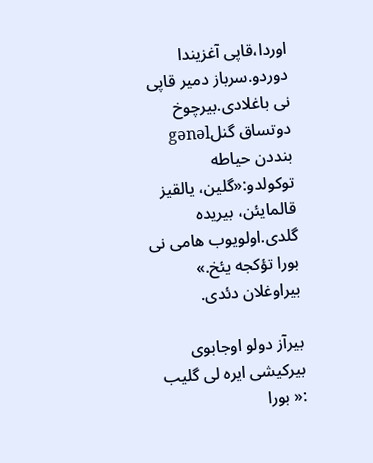اوردا،قاپی آغزیندا دوردو.سرباز دمیر قاپی نی باغلادی.بیرچوخ دوتساق گنلgənəl بنددن حیاطه توکولدو:«گلین، یالقیز قالمایئن، بیریده گلدی.اولویوب هامی نی بورا تؤکجه یئخ.» بیراوغلان دئدی.

بیرآز دولو اوجابوی بیرکیشی ایره لی گلیب :« بورا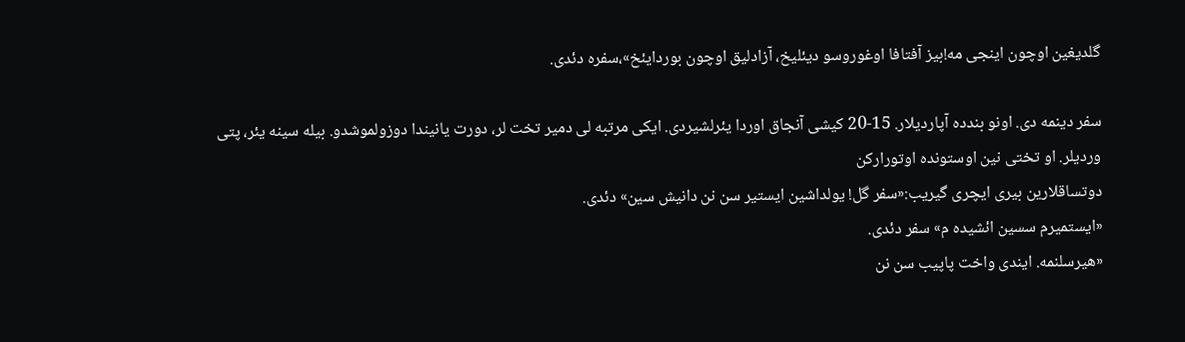گلدیغین اوچون اینجی مه!بیز آفتافا اوغوروسو دیئلیخ، آزادلیق اوچون بوردایئخ»،سفره دئدی.

سفر دینمه دی. اونو بندده آپاردیلار. 15-20 کیشی آنجاق اوردا یئرلشیردی. ایکی مرتبه لی دمیر تخت لر، دورت یانیندا دوزولموشدو. بیله سینه یئر، پتی وردیلر. او تختی نین اوستونده اوتورارکن
دوتساقلارین بیری ایچری گیریب:«سفر گل! یولداشین ایستیر سن نن دانیش سین» دئدی.
«ایستمیرم سسین ائشیده م» سفر دئدی.
«هیرسلنمه. ایندی واخت پاپیب سن نن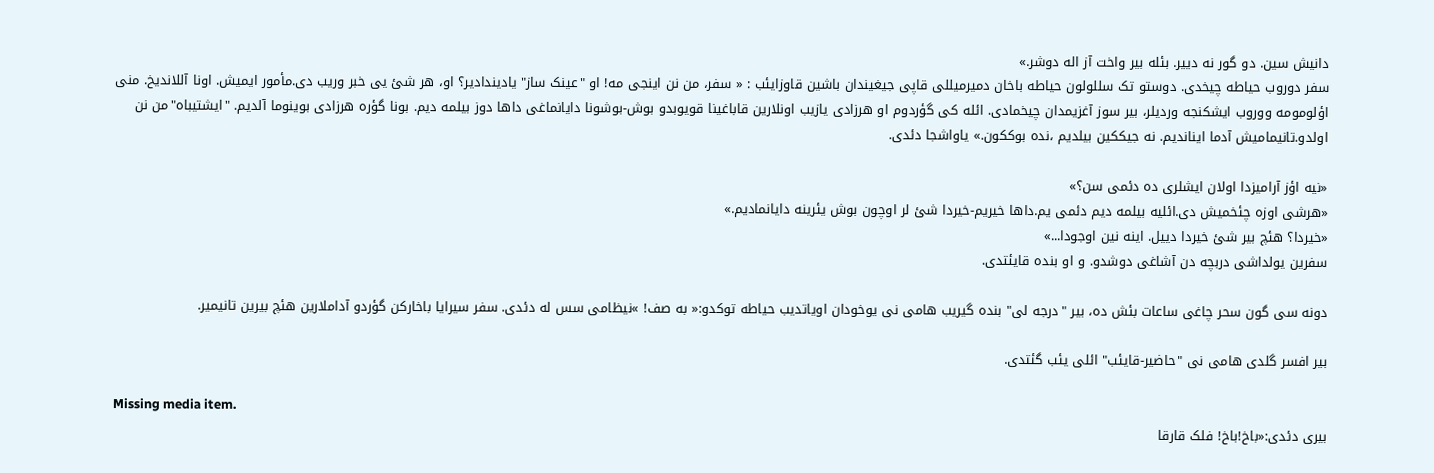دانیش سین. دو گور نه دییر. بئله بیر واخت آز اله دوشر.»
سفر دوروب حیاطه چیخدی. دوستو تک سللولون حیاطه باخان دمیرمیللی قاپی جیغیندان باشین قاوزایئب : « سفر، من نن اینجی مه! او "عینک ساز" یادیندادیر؟ او، هر شئ یی خبر وریب دی.مأمور ایمیش. اونا آللاندیخ. منی اؤلومومه ووروب ایشکنجه وردیلر، بیر سوز آغزیمدان چیخمادی. ائله کی گؤردوم او هرزادی یازیب اونلارین قاباغینا قویوبدو بوش-بوشونا دایانماغی داها دوز بیلمه دیم. بونا گؤره هرزادی بوینوما آلدیم. "ایشتیباه"من نن اولدو.تانیمامیش آدما ایناندیم. نه جیککین بیلدیم ،نده بوککون.» یاواشجا دئدی.

«نیه اؤز آرامیزدا اولان ایشلری ده دئمی سن؟»
«هرشی اوزه چئخمیش دی.ائلیه بیلمه دیم دئمی یم.داها خیریم-خیردا شئ لر اوچون بوش یئرینه دایانمادیم.»
«خیردا؟ هئچ بیر شئ خیردا دییل. اینه نین اوجودا...»
سفرین یولداشی دربچه دن آشاغی دوشدو. و او بنده قایئتدی.

دونه سی گون سحر چاغی ساعات بئش ده، بیر "درجه لی" بنده گیریب هامی نی یوخودان اویاتدیب حیاطه توکدو:« به صف! »نیظامی سس له دئدی. سفر سیرایا باخارکن گؤردو آداملارین هئچ بیرین تانیمیر.

بیر افسر گلدی هامی نی "حاضیر-قایئب" ائلی یئب گئتدی.

Missing media item.
بیری دئدی:«باخ!باخ! فلک قارقا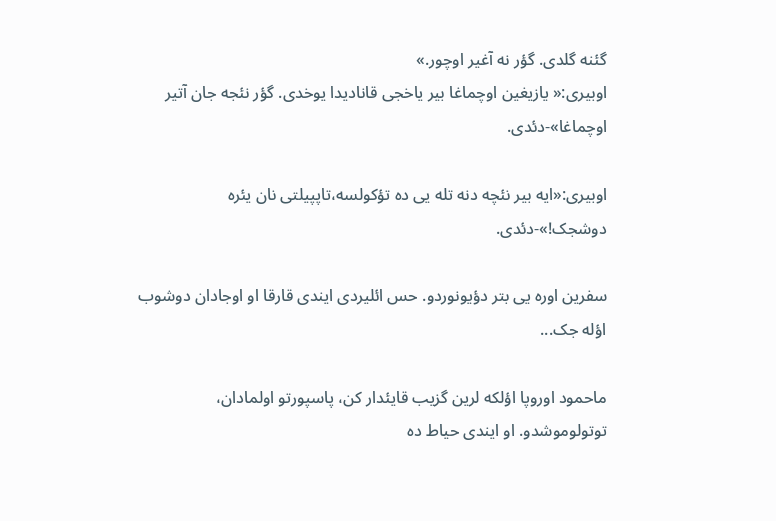گئنه گلدی. گؤر نه آغیر اوچور.»
اوبیری:« یازیغین اوچماغا بیر یاخجی قانادیدا یوخدی. گؤر نئجه جان آتیر اوچماغا»-دئدی.

اوبیری:«ایه بیر نئچه دنه تله یی ده تؤکولسه،تاپپیلتی نان یئره دوشجک!»-دئدی.

سفرین اوره یی بتر دؤیونوردو. حس ائلیردی ایندی قارقا او اوجادان دوشوب اؤله جک...

ماحمود اوروپا اؤلکه لرین گزیب قایئدار کن، پاسپورتو اولمادان، توتولوموشدو. او ایندی حیاط ده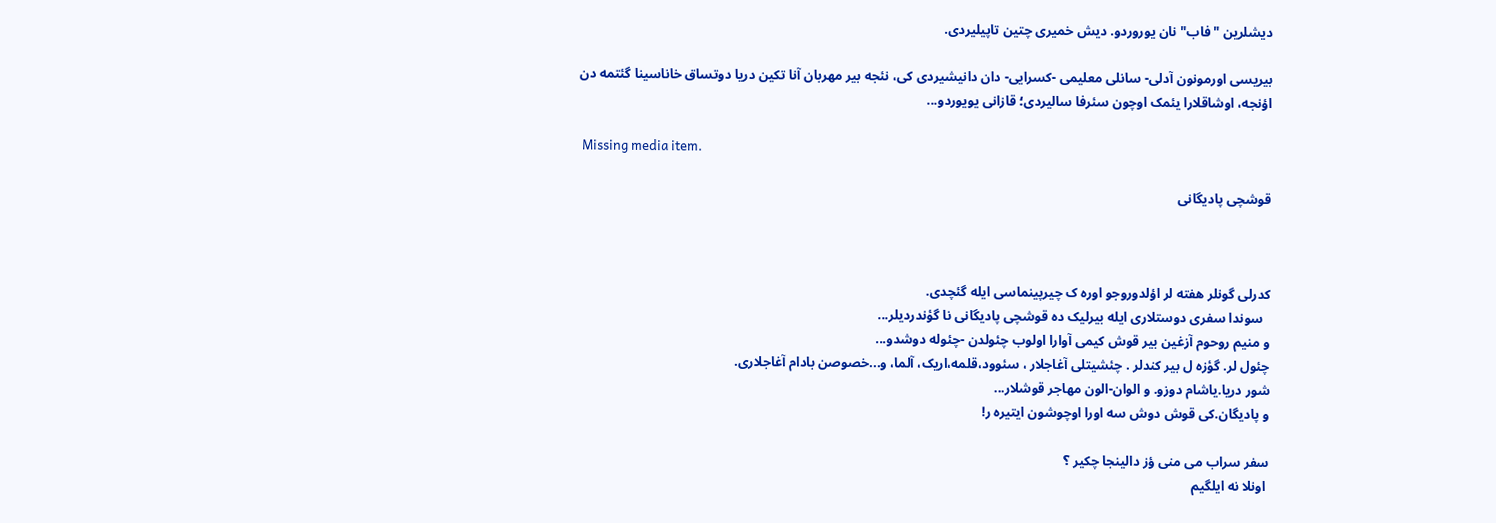دیشلرین "فاب"نان یوروردو. دیش خمیری چتین تاپیلیردی.

بیریسی اورمونون آدلی- سانلی معلیمی -کسرایی- دان دانیشیردی کی، نئجه بیر مهربان آنا تکین دریا دوتساق خاناسینا گئتمه دن اؤنجه، اوشاقلارا یئمک اوچون سئرفا سالیردی؛ قازانی یویوردو...

 Missing media item.

قوشچی پادیگانی



کدرلی گونلر هفته لر اؤلدوروجو اوره ک چیرپینماسی ایله گئچدی.
  سوندا سفری دوستلاری ایله بیرلیک ده قوشچی پادیگانی نا گؤندردیلر...
و منیم روحوم آزغین بیر قوش کیمی آوارا اولوب چئولدن -چئوله دوشدو...
چئول لر. گؤزه ل بیر کندلر . چئشیتلی آغاجلار ، سئوود،قلمه،اریک، آلما، و...خصوصن بادام آغاجلاری.
شور دریا.یاشام دوزو. و الوان-الون مهاجر قوشلار...
و پادیگان.کی قوش دوش سه اورا اوچوشون ایتیره ر!

سفر سراب می منی ؤز دالینجا چکیر ؟
 اونلا نه ایلگیم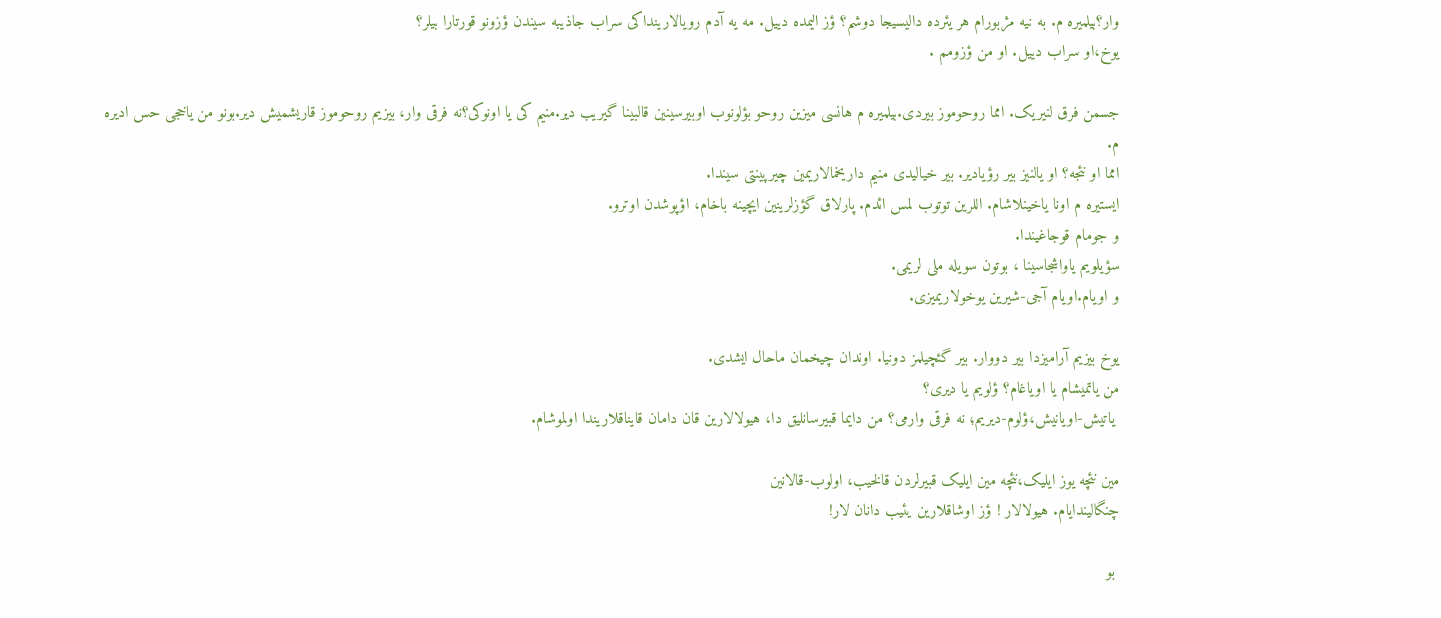وار؟بیلمیره م. به نیه مژبورام هر یئرده دالیسیجا دوشم؟ ؤز الیمده دییل. مه یه آدم رویالارینداکی سراب جاذیبه سیندن ؤزونو قورتارا بیلر؟
یوخ،او سراب دییل. او من ؤزومم .

جسمن فرق لنیریک. امما روحوموز بیردی.بیلمیره م هانسی میزین روحو بؤلونوب اوبیرسینین قالبینا گیریب دیر.منیم کی یا اونوکی؟نه فرقی وار، بیزیم روحوموز قاریشمیش دیر.بونو من یاخجی حس ادیره م.
امما او نئجه؟ او یالنیز بیر رؤیادیر. بیر خیالیدی منیم داریخمالاریمین چیرپینتی سیندا.
ایستیره م اونا یاخینلاشام. اللرین توتوب لمس ائدم. پارلاق گؤزلرینین ایچینه باخام، اؤپوشدن اوترو.
و جومام قوجاغیندا.
سؤیلویم یاواشجاسینا ، بوتون سویله ملی لریمی.
و اویام.اویام آجی-شیرین یوخولاریمیزی.

یوخ بیزیم آرامیزدا بیر دووار. بیر گئچیلمز دونیا. اوندان چیخمان ماحال ایشدی.
من یاتمیشام یا اویاغام؟ ؤلویم یا دیری؟
 یاتیش-اویانیش،ؤلوم-دیریم؛ نه فرقی وارمی؟ من دایما قبیرسانلیق دا، هیولالارین قان دامان قایناقلاریندا اولموشام.

مین نئچه یوز ایلیک،نئچه مین ایلیک قبیرلردن قالخیب، اولوب-قالانین
چنگالیندایام. هیولالار ! ؤز اوشاقلارین یئیب دانان لار!

 بو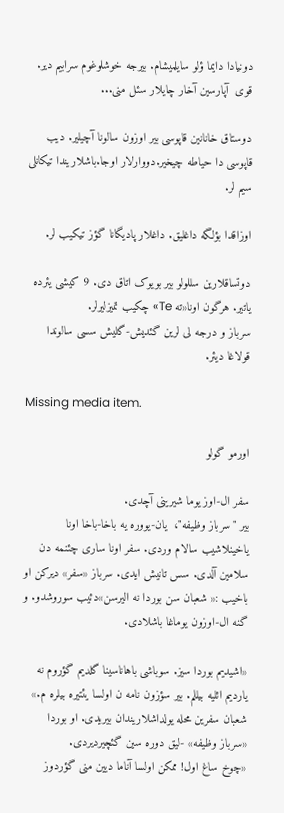دونیادا دایما ؤلو سایلمیشام. بیرجه خوشلوغوم سرابیم دیر. قوی  آپارسین آخار چایلار سئل منی...

دوستاق خانانین قاپوسی بیر اوزون سالونا آچیلیر. دیب قاپوسی دا حیاطه چیخیر.دووارلار اوجا.باشلاریندا تیکانلی سیم لر.

اوزاقدا بؤلگه داغلیق. داغلار پادیگانا گؤز تیکیب لر.

دوتساقلارین سللولو بیر بویوک اتاق دی. 9 کیشی یئرده یاتیر. هرگون اونا«ته Te» چکیب تمیزلیرلر.
سرباز و درجه لی لرین گئدیش-گلیش سسی سالوندا قولاغا دیئر.

Missing media item.

اورمو گولو

سفر ال-اوز یوما شیرینی آچدی.
بیر "سرباز وظیفه"،  یان-یووره یه باخا-باخا اونا یاخینلاشیب سالام وردی. سفر اونا ساری چئنمه دن سلامین آلدی. سس تانیش ایدی. سرباز «سفر» دیرکن او باخیب :« شعبان سن بوردا نه الیرسن»دئیب سوروشدو. و گنه ال-اوزون یوماغا باشلادی.

«اشیدیم بوردا سیز. سوباشی باهاناسینا گلدیم گؤروم نه یاردیم ائلیه بیللم. بیر سؤزون نامه ن اولسا یئتیره بیلره م.»
شعبان سفرین محله یولداشلاریندان بیریدی. او بوردا «سرباز وظیفه» -لیق دوره سین گئچیردیردی.
«چوخ ساغ اول! ممکن اولسا آناما دیین منی گؤردوز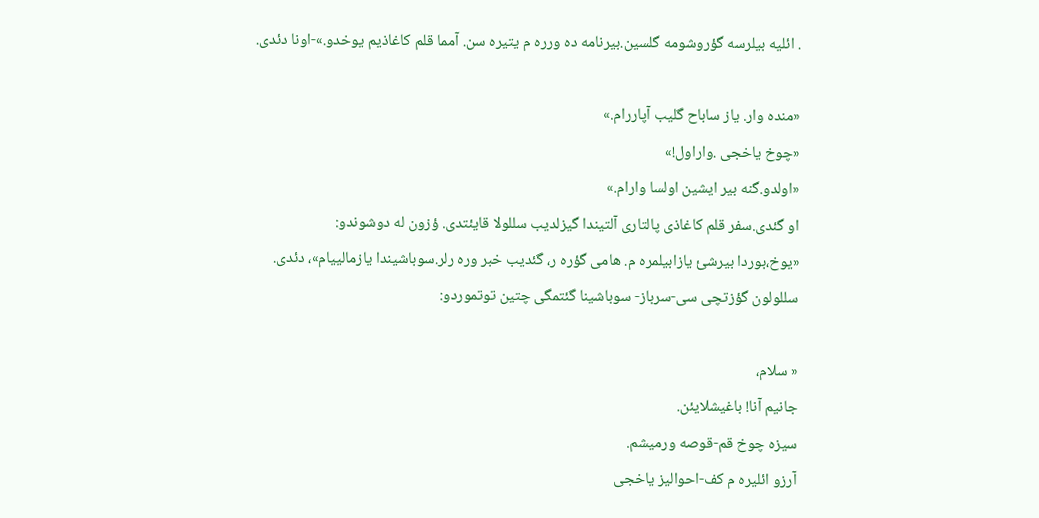. ائلیه بیلرسه گؤروشومه گلسین.بیرنامه ده ورره م یتیره سن. آمما قلم کاغاذیم یوخدو.»-اونا دئدی.

«منده وار. یاز ساباح گلیب آپاررام.»
«چوخ یاخجی .واراول!»
«اولدو.گنه بیر ایشین اولسا وارام.»
او گئدی.سفر قلم کاغاذی پالتاری آلتیندا گیزلدیب سللولا قایئتدی. ؤزون له دوشوندو:
«یوخ،بوردا بیرشئ یازابیلمره م. هامی گؤره ر، گئدیب خبر وره رلر.سوباشیندا یازمالییام»، دئدی.
سللولون گؤزتچی سی-سرباز- سوباشینا گئتمگی چتین توتموردو:

« سلام،
جانیم آنا! باغیشلایئن.
سیزه چوخ قم-قوصه ورمیشم.
آرزو ائلیره م کف-احوالیز یاخجی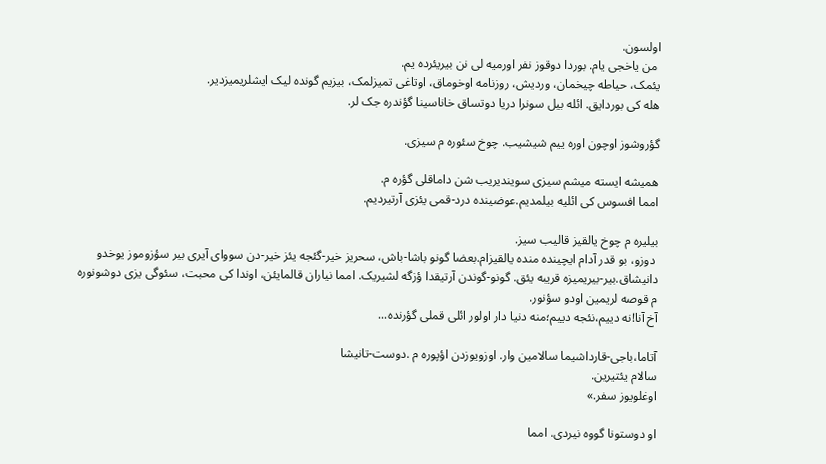اولسون.
 من یاخجی یام. بوردا دوقوز نفر اورمیه لی نن بیریئرده یم.
یئمک، حیاطه چیخمان، وردیش، روزنامه اوخوماق، اوتاغی تمیزلمک، بیزیم گونده لیک ایشلریمیزدیر.
هله کی بوردایق. ائله بیل سونرا دریا دوتساق خاناسینا گؤندره جک لر.

گؤروشوز اوچون اوره ییم شیشیب. چوخ سئوره م سیزی.

همیشه ایسته میشم سیزی سویندیریب شن داماقلی گؤره م.
امما افسوس کی ائلیه بیلمدیم.عوضینده درد-قمی یئزی آرتیردیم.

بیلیره م چوخ یالقیز قالیب سیز.
 دوزو، بو قدر آدام ایچینده منده یالقیزام.بعضا گونو باشا-باش، سحریز خیر-گئجه یئز خیر-دن سووای آیری بیر سؤزوموز یوخدو دانیشاق.بیر-بیریمیزه قریبه یئق. گونو-گوندن آرتیقدا ؤزگه لشیریک. امما نیاران قالمایئن، اوندا کی محبت، سئوگی یزی دوشونوره م قوصه لریمین اودو سؤنور.
آخ آنا!نه دییم،نئجه دییم؛منه دنیا دار اولور ائلی قملی گؤرنده...

آتاما،باجی-قارداشیما سالامین وار. اوزویوزدن اؤپوره م .دوست-تانیشا
سالام یئتیرین.
اوغلویوز سفر.»

او دوستونا گووه نیردی. امما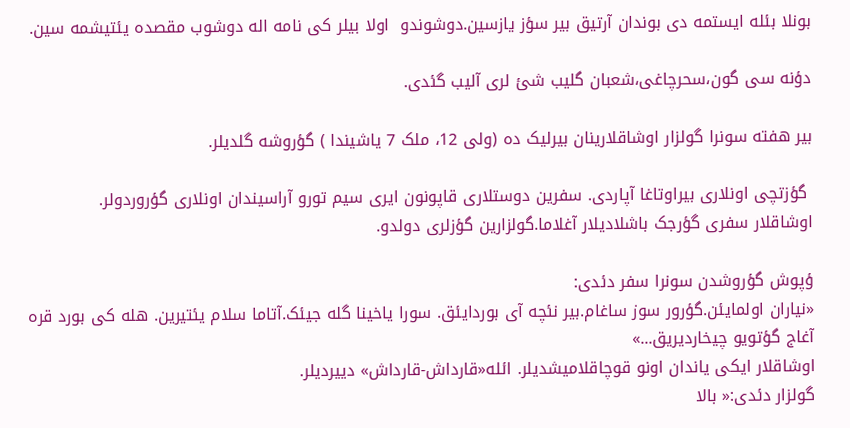بونلا بئله ایستمه دی بوندان آرتیق بیر سؤز یازسین.دوشوندو  اولا بیلر کی نامه اله دوشوب مقصده یئتیشمه سین.

دؤنه سی گون،سحرچاغی،شعبان گلیب شئ لری آلیب گئدی.

بیر هفته سونرا گولزار اوشاقلارینان بیرلیک ده (ولی 12، ملک 7 یاشیندا ) گؤروشه گلدیلر.

 گؤزتچی اونلاری بیراوتاغا آپاردی. سفرین دوستلاری قاپونون ایری سیم تورو آراسیندان اونلاری گؤروردولر.
اوشاقلار سفری گؤرجک باشلادیلار آغلاما.گولزارین گؤزلری دولدو.

ؤپوش گؤروشدن سونرا سفر دئدی:
«نیاران اولمایئن.گؤرور سوز ساغام.بیر نئچه آی بوردایئق. سورا یاخینا گله جیئک.آتاما سلام یئتیرین. هله کی بورد قره آغاج گؤتویو چیخاردیریق...»
اوشاقلار ایکی یاندان اونو قوچاقلامیشدیلر. ائله«قارداش-قارداش» دییردیلر.
گولزار دئدی:« بالا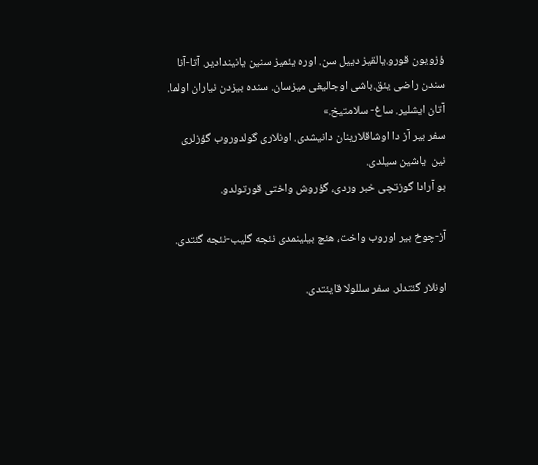ؤزویون قورو.یالقیز دییل سن. اوره یئمیز سنین یانیندادیر. آتا-آنا سندن راضی یئق.باشی اوجالیغی میزسان. سنده بیزدن نیاران اولما. آتان ایشلیر. ساغ- سلامتیخ.»
سفر بیر آز دا اوشاقلارینان دانیشدی. اونلاری گولدوروب گؤزلری نین  یاشین سیلدی.
بو آرادا گوزتچی خبر وردی، گؤروش واختی قورتولدو.

آز-چوخ بیر اوروب واخت، هئچ بیلینمدی نئجه گلیب-نئجه گئتدی.

اونلار گئتدلر. سفر سللولا قایئتدی.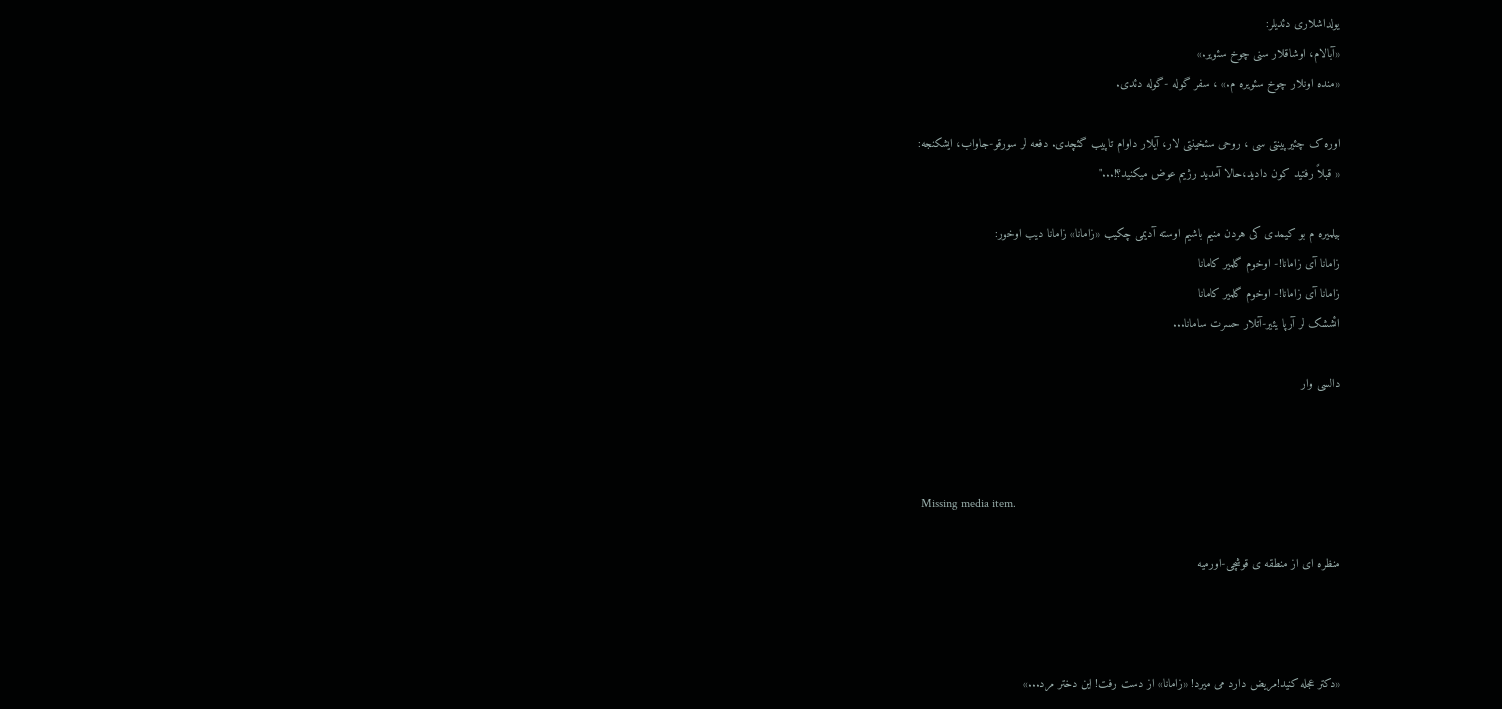یولداشلاری دئدیلر:
«آبالام، اوشاقلار سنی چوخ سئویر.»
«منده اونلار چوخ سئویره م.» ، سفر گوله -گوله دئدی.

اوره ک چئیرپینتی سی ، روحی سئخینتی لار، آیلار داوام تاپیب گئچدی. دفعه لر سورقو-جاواب، ایشکنجه:
« قبلاً رفتید کون دادید،حالا آمدید رژیم عوض میکنید؟!..."

بیلمیره م بو کیمدی کی هردن منیم باشیم اوسته آدیمی چکیب «زامانا» زامانا دیب اوخور:
زامانا آی زامانا!- اوخوم گلمیر کامانا
زامانا آی زامانا!- اوخوم گلمیر کامانا
ائششک لر آرپا یئیر-آتلار حسرت سامانا...

دالسی وار



 Missing media item.

منظره ای از منطقه ی قوشچی-اورمیه



«دکتر عجله کنید!مریض دارد می میرد! «زامانا» از دست رفت! این دختر مرد...»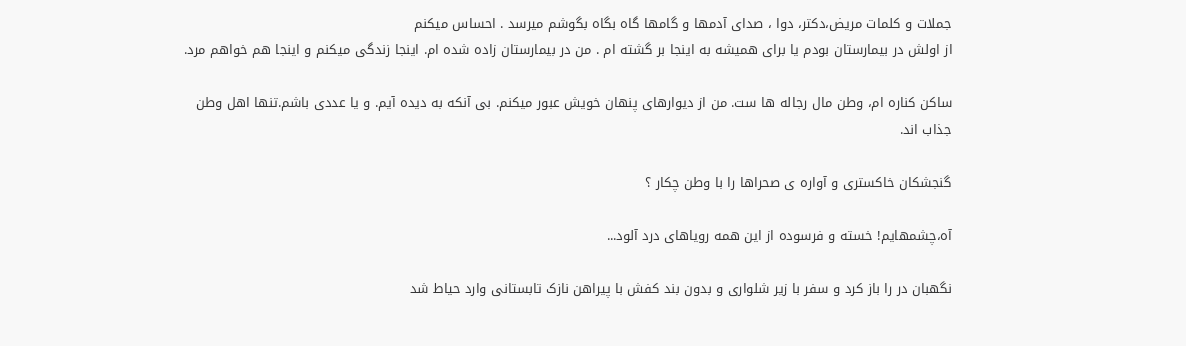جملات و کلمات مریض،دکتر، دوا ، صدای آدمها و گامها گاه بگاه بگوشم میرسد . احساس میکنم
از اولش در بيمارستان بودم یا برای همیشه به اینجا بر گشته ام . من در بيمارستان زاده شده ام. اینجا زندگی میکنم و اینجا هم خواهم مرد.

ساکن کناره ام، وطن مال رجاله ها ست. من از دیوارهای پنهان خویش عبور ميكنم. بى آنكه به دیده آيم. و یا عددی باشم.تنها اهل وطن جذاب اند.

گنجشکان خاکستری و آواره ی صحراها را با وطن چکار ؟

آه،چشمهایم! خسته و فرسوده از این همه رویاهای درد آلود...

نگهبان در را باز کرد و سفر با زیر شلواری و بدون بند کفش با پیراهن نازک تابستانی وارد حیاط شد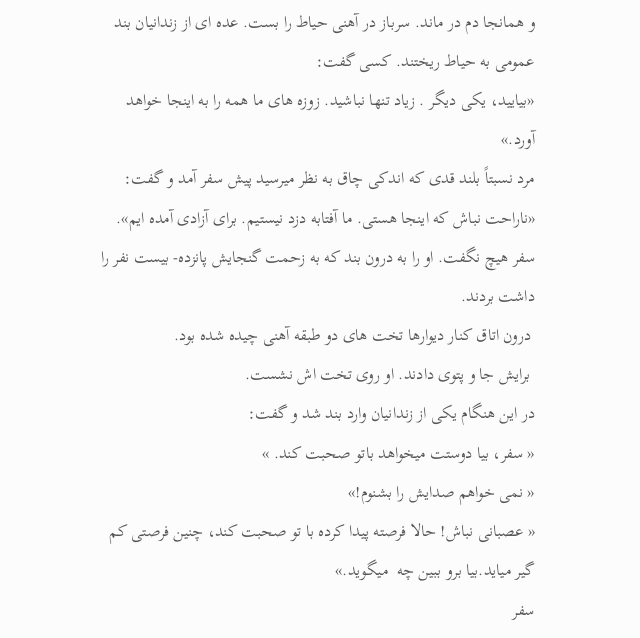و همانجا دم در ماند. سرباز در آهنی حیاط را بست. عده ای از زندانیان بند عمومی به حیاط ریختند. کسی گفت:
«بیایید، یکی دیگر . زیاد تنها نباشید. زوزه های ما همه را به اینجا خواهد آورد.»
مرد نسبتاً بلند قدی که اندکی چاق به نظر میرسید پیش سفر آمد و گفت:
«ناراحت نباش که اینجا هستی. ما آفتابه دزد نیستیم. برای آزادی آمده ایم».
سفر هیچ نگفت. او را به درون بند که به زحمت گنجایش پانزده- بیست نفر را داشت بردند.
 درون اتاق کنار دیوارها تخت های دو طبقه آهنی چیده شده بود.
 برایش جا و پتوی دادند. او روی تخت اش نشست.
در این هنگام یکی از زندانیان وارد بند شد و گفت:
« سفر، بیا دوستت میخواهد باتو صحبت کند. »
« نمی خواهم صدایش را بشنوم!»
« عصبانی نباش! حالا فرصته پیدا کرده با تو صحبت کند، چنین فرصتی کم گیر میاید.بیا برو ببین چه  میگوید.»
سفر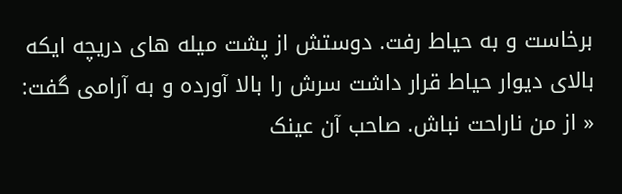برخاست و به حیاط رفت. دوستش از پشت میله های دریچه ایکه بالای دیوار حیاط قرار داشت سرش را بالا آورده و به آرامی گفت:
« از من ناراحت نباش. صاحب آن عینک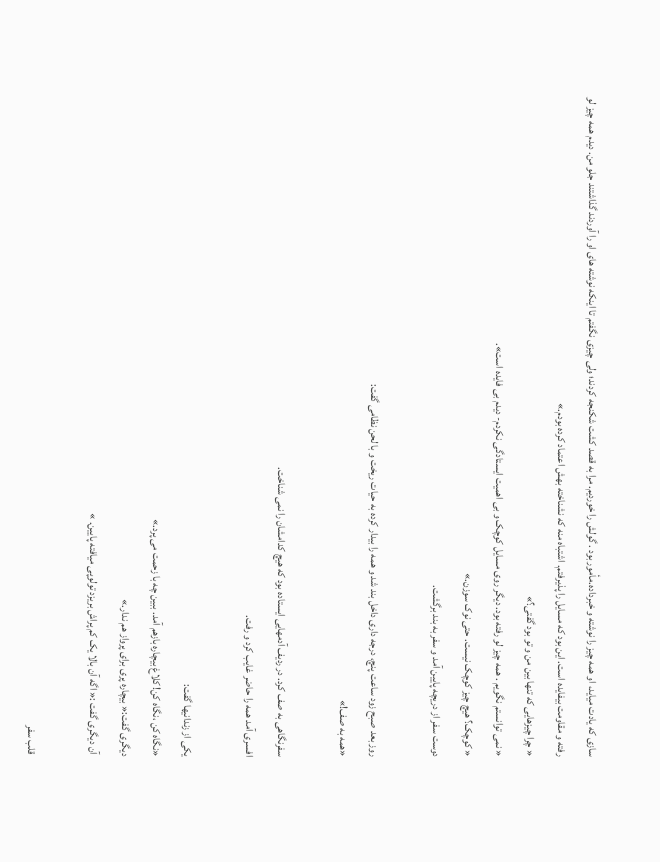سازی که یادت میاید، او همه چیز را نوشته و خبرداده.مأمور بود . گولش را خوردیم. مرا به قصد کشت شکنجه کردند؛ ولی چیزی نگفتم تا اینکه نوشته های او را آوردند گذاشتند جلو من. دیدم همه چیز لو رفته و مقاومت بیفایده است. این بود که مسایل را پذیرفتم. اشتباه منه که نشناخته بهش اعتماد کرده بودم.»
« چرا چیزهایی که تنها بین من و تو بود گفتی؟»
« نمی توانستم نگویم . همه چیز لو رفته بود. دیگر روی مسایل کوچک و بی اهمیت ایستادگی نکردم- دیدم بی فایده است».
« کوچک؟ هیچ چیز کوچک نیست. حتی نوک سوزن.»
دوست سفر از دریچه پایین آمد و سفر به بند برگشت.

روز بعد صبح زود ساعت پنچ، درجه داری داخل بند شد و همه را بیدار کرده به حیات ریخت و با لحن نظامی گفت:
«همه به صف!»

سفرنگاهی به صف کرد. در ردیف آدمهایی ایستاده بود که هیچ کدامشان را نمی شناخت.
افسری آمد همه را حاضر غایب کرد و رفت.

یکی از زندانیها گفت:
«نگاه کن ،نگاه کن! کلاغ بیچاره بازهم آمد. ببین چه با زحمت می پرد.»
دیگری گفت:« بیچاره پری برای پرواز هم ندار.»
 آن دیگری گفت :« اگه آن بالا یک کم پراش بریزد تولوپی میافته پایین. »

 قلب سفر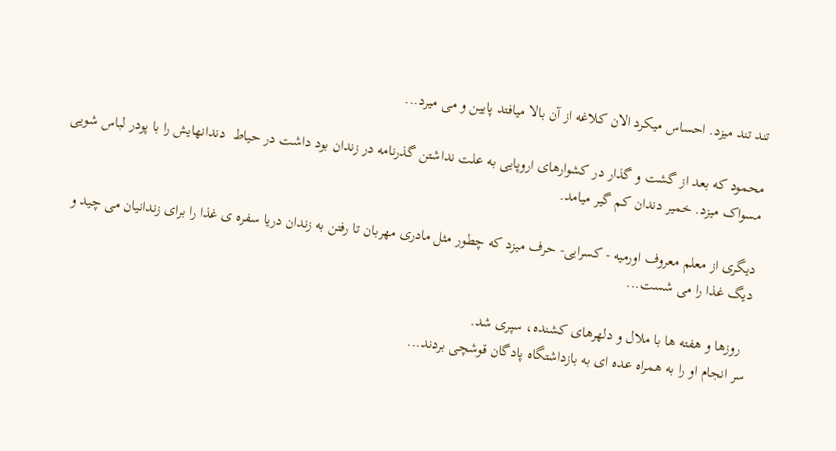تند تند میزد. احساس میکرد الان کلاغه از آن بالا میافتد پایین و می میرد...

محمود که بعد از گشت و گذار در کشوارهای اروپایی به علت نداشتن گذرنامه در زندان بود داشت در حیاط  دندانهایش را با پودر لباس شویی مسواک میزد. خمیر دندان کم گیر میامد.

دیگری از معلم معروف اورمیه - کسرایی- حرف میزد که چطور مثل مادری مهربان تا رفتن به زندان دریا سفره ی غذا را برای زندانیان می چید و دیگ غذا را می شست...

  روزها و هفته ها با ملال و دلهرهای کشنده، سپری شد.
سر انجام او را به همراه عده ای به بازداشتگاه پادگان قوشچی بردند...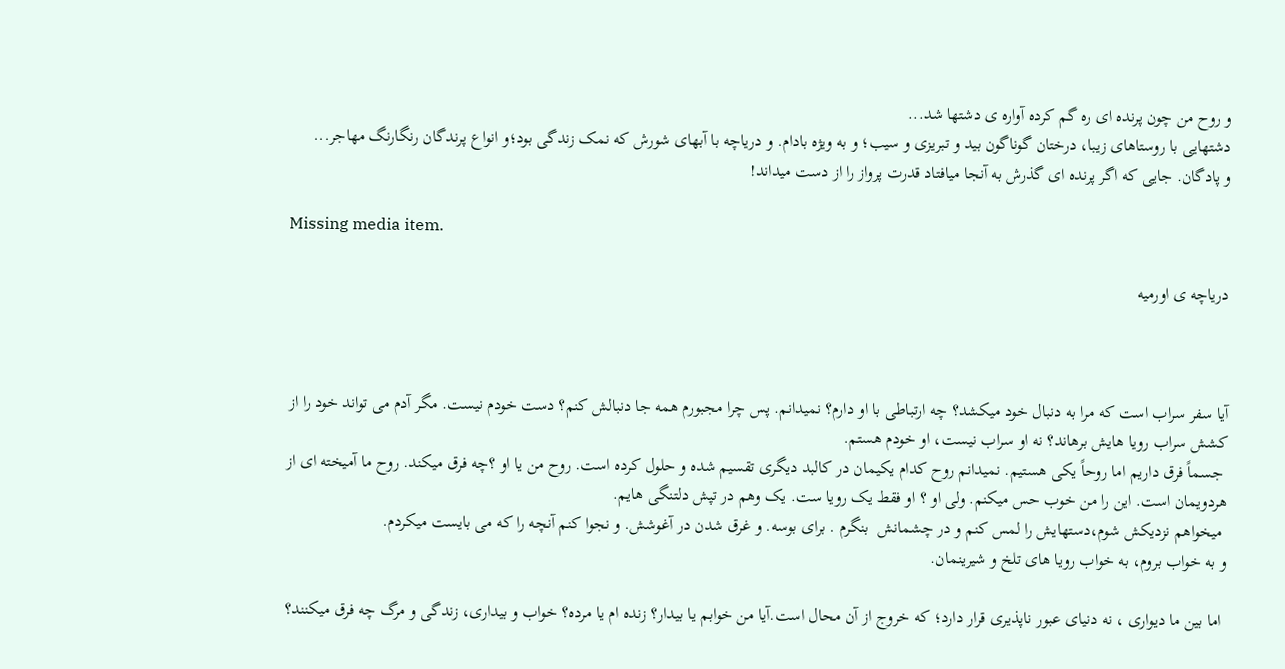و روح من چون پرنده ای ره گم کرده آواره ی دشتها شد...
دشتهایی با روستاهای زیبا، درختان گوناگون بید و تبریزی و سیب؛ و به ویژه بادام. و دریاچه با آبهای شورش که نمک زندگی بود؛و انواع پرندگان رنگارنگ مهاجر...
و پادگان. جایی که اگر پرنده ای گذرش به آنجا میافتاد قدرت پرواز را از دست میداند!

Missing media item.

دریاچه ی اورمیه



آیا سفر سراب است که مرا به دنبال خود میکشد؟ چه ارتباطی با او دارم؟ نمیدانم. پس چرا مجبورم همه جا دنبالش کنم؟ دست خودم نیست. مگر آدم می تواند خود را از کشش سراب رویا هایش برهاند؟ نه او سراب نیست، او خودم هستم.
 جسماً فرق داریم اما روحاً یکی هستیم. نمیدانم روح کدام یکیمان در کالبد دیگری تقسیم شده و حلول کرده است. روح من یا او ؟چه فرق میکند. روح ما آمیخته ای از هردویمان است. این را من خوب حس میکنم. ولی او ؟ او فقط یک رویا ست. یک وهم در تپش دلتنگی هایم.
 میخواهم نزدیکش شوم،دستهایش را لمس کنم و در چشمانش  بنگرم . برای بوسه. و غرق شدن در آغوشش. و نجوا کنم آنچه را که می بایست میکردم.
و به خواب بروم، به خواب رویا های تلخ و شیرینمان.

 اما بین ما دیواری ، نه دنیای عبور ناپذیری قرار دارد؛ که خروج از آن محال است.آیا من خوابم یا بیدار؟ زنده ام یا مرده؟ خواب و بیداری، زندگی و مرگ چه فرق میکنند؟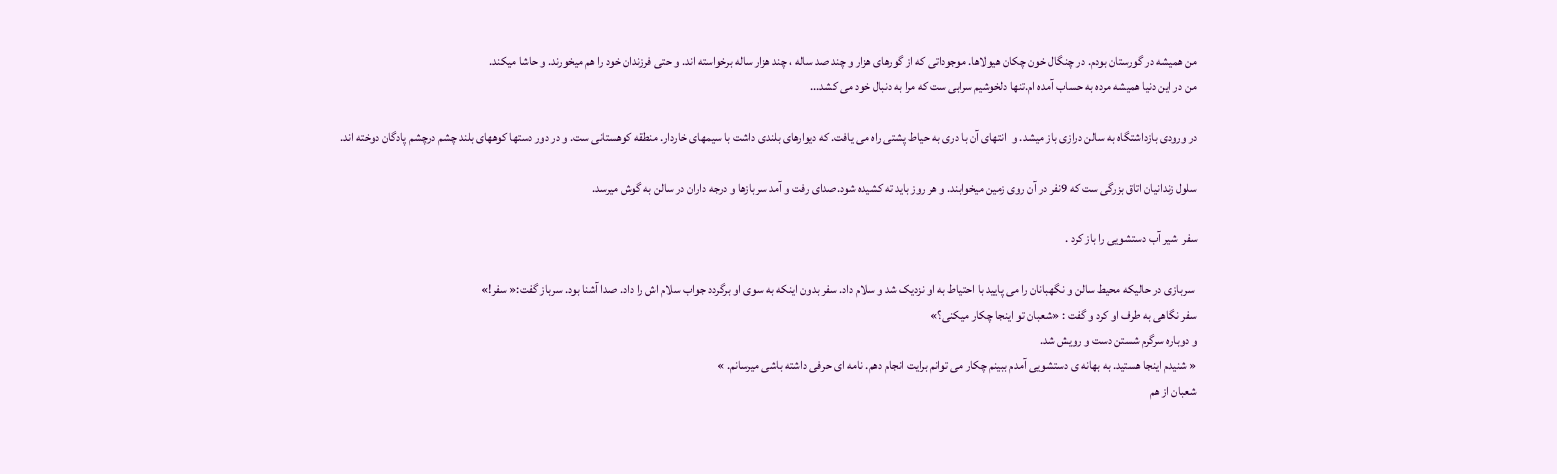من همیشه در گورستان بودم. در چنگال خون چکان هیولاها. موجوداتی که از گورهای هزار و چند صد ساله ، چند هزار ساله برخواسته اند. و حتی فرزندان خود را هم میخورند. و حاشا میکند.
من در این دنیا همیشه مرده به حساب آمده ام.تنها دلخوشیم سرابی ست که مرا به دنبال خود می کشد...

در ورودی بازداشتگاه به سالن درازی باز میشد. و  انتهای آن با دری به حیاط پشتی راه می یافت. که دیوارهای بلندی داشت با سیمهای خاردار. منطقه کوهستانی ست. و در دور دستها کوههای بلند چشم درچشم پادگان دوخته اند.

سلول زندانیان اتاق بزرگی ست که 9نفر در آن روی زمین میخوابند. و هر روز باید ته کشیده شود.صدای رفت و آمد سربازها و درجه داران در سالن به گوش میرسد.

سفر  شیر آب دستشویی را باز کرد .

 سربازی در حالیکه محیط سالن و نگهبانان را می پایید با احتیاط به او نزدیک شد و سلام داد. سفر بدون اینکه به سوی او برگردد جواب سلام اش را داد. صدا آشنا بود. سرباز گفت:« سفر!»
سفر نگاهی به طرف او کرد و گفت : «شعبان تو اینجا چکار میکنی؟»
و دوباره سرگرم شستن دست و رویش شد.
« شنیدم اینجا هستید. به بهانه ی دستشویی آمدم ببینم چکار می توانم برایت انجام دهم. نامه ای حرفی داشته باشی میرسانم. »
شعبان از هم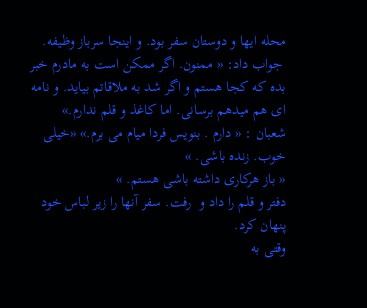محله ایها و دوستان سفر بود. و اینجا سرباز وظیفه.
 جواب داد: « ممنون. اگر ممکن است به مادرم خبر بده که کجا هستم و اگر شد به ملاقاتم بیاید. و نامه ای هم میدهم برسانی. اما کاغذ و قلم ندارم.»
شعبان : « دارم . بنویس فردا میام می برم.» «خیلی خوب. زنده باشی. »
« باز هرکاری داشته باشی هستم. »
دفتر و قلم را داد و  رفت. سفر آنها را زیر لباس خود پنهان کرد.
وقتی به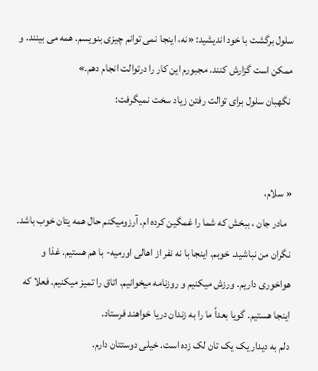سلول برگشت با خود اندیشید: «نه، اینجا نمی توانم چیزی بنویسم. همه می بینند. و ممکن است گزارش کنند. مجبورم این کار را درتوالت انجام دهم.»
 نگهبان سلول برای توالت رفتن زیاد سخت نمیگرفت:


« سلام،
  مادر جان ، ببخش که شما را غمگین کرده ام. آرزومیکنم حال همه یتان خوب باشد. نگران من نباشید. خوبم. اینجا با نه نفر از اهالی اورمیه- با هم هستیم. غذا و هواخوری داریم. ورزش میکنیم و روزنامه میخوانیم. اتاق را تمیز میکنیم. فعلا که اینجا هستیم. گویا بعداً ما را به زندان دریا خواهند فرستاد.
دلم به دیدار یک یک تان لک زده است. خیلی دوستتان دارم.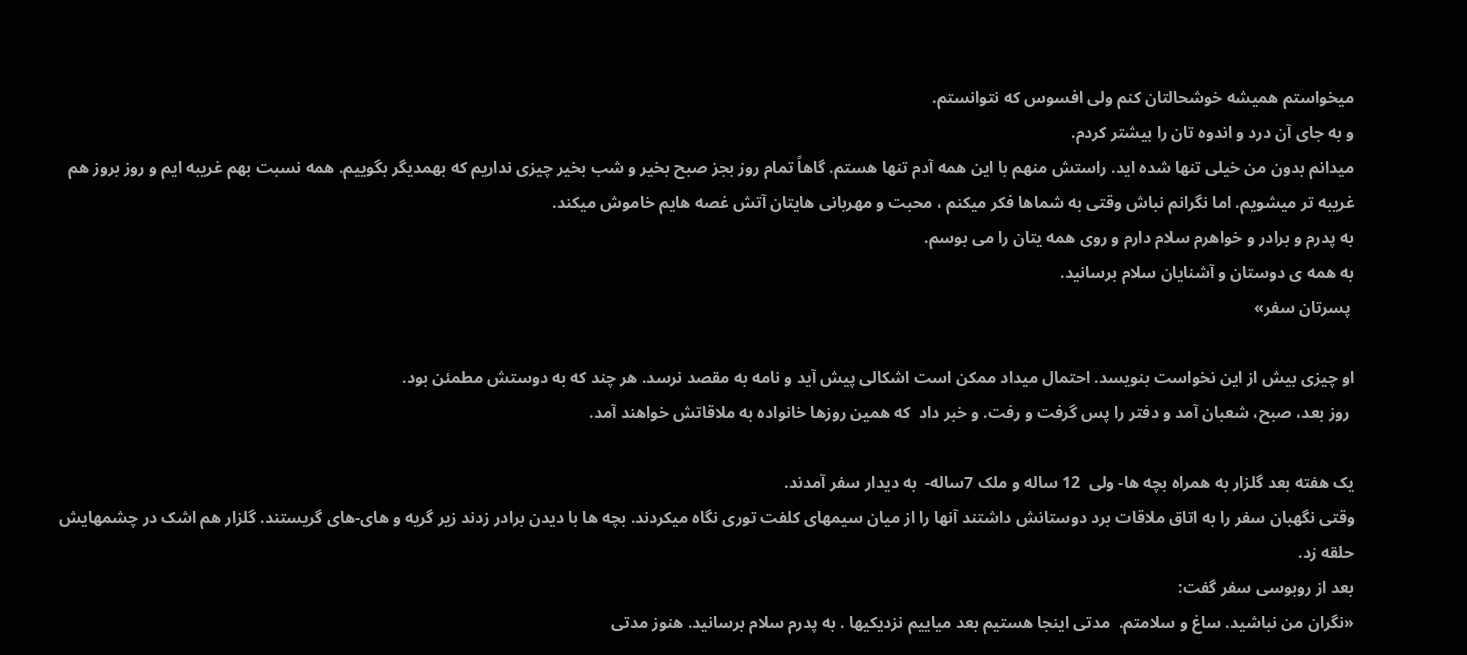میخواستم همیشه خوشحالتان کنم ولی افسوس که نتوانستم.
و به جای آن درد و اندوه تان را بیشتر کردم.
میدانم بدون من خیلی تنها شده اید. راستش منهم با این همه آدم تنها هستم. گاهاً تمام روز بجز صبح بخیر و شب بخیر چیزی نداریم که بهمدیگر بگوییم. همه نسبت بهم غریبه ایم و روز بروز هم غریبه تر میشویم. اما نگرانم نباش وقتی به شماها فکر میکنم ، محبت و مهربانی هایتان آتش غصه هایم خاموش میکند.
به پدرم و برادر و خواهرم سلام دارم و روی همه یتان را می بوسم.
به همه ی دوستان و آشنایان سلام برسانید.
 پسرتان سفر»

او چیزی بیش از این نخواست بنویسد. احتمال میداد ممکن است اشکالی پیش آید و نامه به مقصد نرسد. هر چند که به دوستش مطمئن بود.
 روز بعد، صبح، شعبان آمد و دفتر را پس گرفت و رفت. و خبر داد  که همین روزها خانواده به ملاقاتش خواهند آمد.

یک هفته بعد گلزار به همراه بچه ها- ولی  12 ساله و ملک 7ساله-  به دیدار سفر آمدند.
وقتی نگهبان سفر را به اتاق ملاقات برد دوستانش داشتند آنها را از میان سیمهای کلفت توری نگاه میکردند. بچه ها با دیدن برادر زدند زیر گریه و های-های گریستند. گلزار هم اشک در چشمهایش حلقه زد.
بعد از روبوسی سفر گفت:
«نگران من نباشید. ساغ و سلامتم.  مدتی اینجا هستیم بعد میاییم نزدیکیها . به پدرم سلام برسانید. هنوز مدتی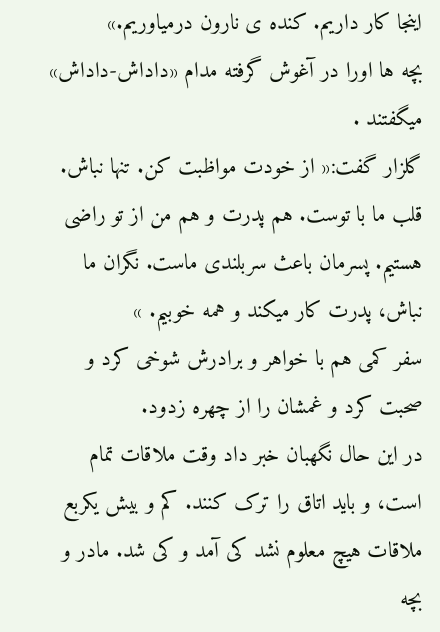اینجا کار داریم. کنده ی نارون درمیاوریم.»
بچه ها اورا در آغوش گرفته مدام «داداش-داداش» میگفتند .
گلزار گفت:« از خودت مواظبت کن. تنها نباش. قلب ما با توست. هم پدرت و هم من از تو راضی هستیم. پسرمان باعث سربلندی ماست. نگران ما نباش، پدرت کار میکند و همه خوبیم. »
سفر کمی هم با خواهر و برادرش شوخی کرد و صحبت کرد و غمشان را از چهره زدود.
در این حال نگهبان خبر داد وقت ملاقات تمام است، و باید اتاق را ترک کنند. کم و بیش یکربع ملاقات هیچ معلوم نشد کی آمد و کی شد. مادر و بچه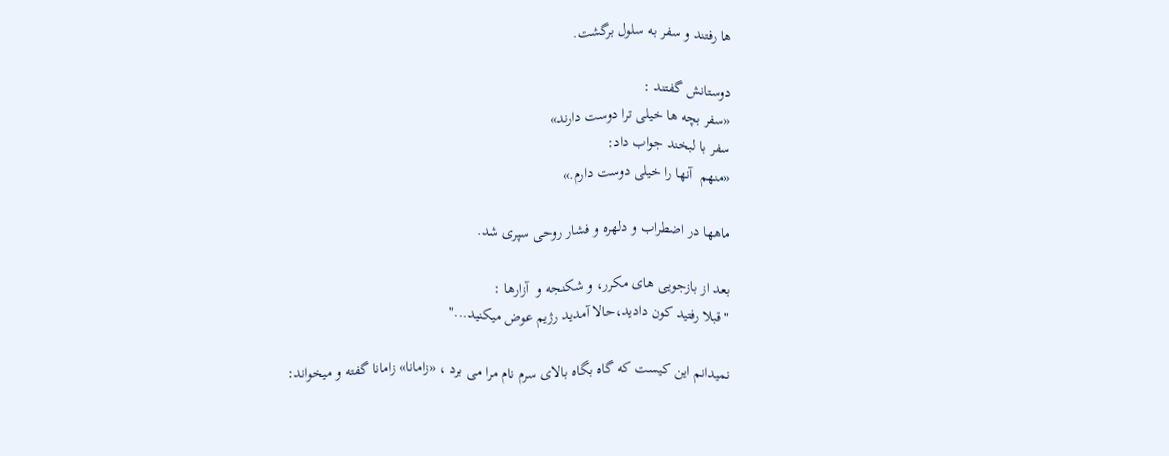ها رفتند و سفر به سلول برگشت.

دوستانش گفتند :
«سفر بچه ها خیلی ترا دوست دارند»
سفر با لبخند جواب داد:
«منهم  آنها را خیلی دوست دارم.»

ماهها در اضطراب و دلهره و فشار روحی سپری شد.

بعد از بازجویی های مکرر، و شکنجه و  آزارها :
"قبلا رفتید کون دادید،حالا آمدید رژیم عوض میکنید..."

نمیدانم این کیست که گاه بگاه بالای سرم نام مرا می برد ، «زامانا» زامانا گفته و میخواند: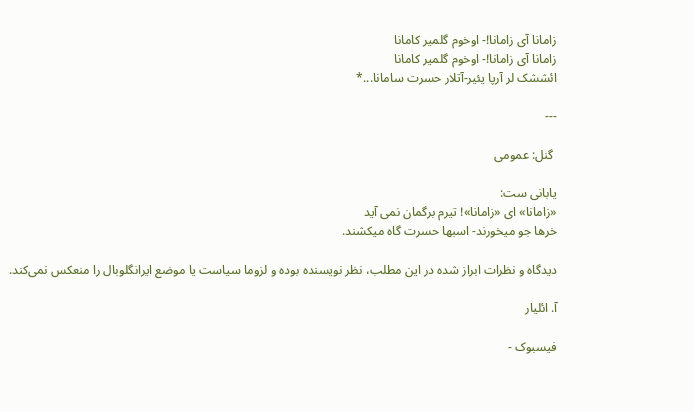زامانا آی زامانا!- اوخوم گلمیر کامانا
زامانا آی زامانا!- اوخوم گلمیر کامانا
ائششک لر آرپا یئیر-آتلار حسرت سامانا...*

---

 گنل: عمومی

یابانی ست:
«زامانا» ای «زامانا»! تیرم برگمان نمی آید
خرها جو میخورند- اسبها حسرت گاه میکشند.

دیدگاه‌ و نظرات ابراز شده در این مطلب، نظر نویسنده بوده و لزوما سیاست یا موضع ایرانگلوبال را منعکس نمی‌کند.

آ. ائلیار

فیسبوک -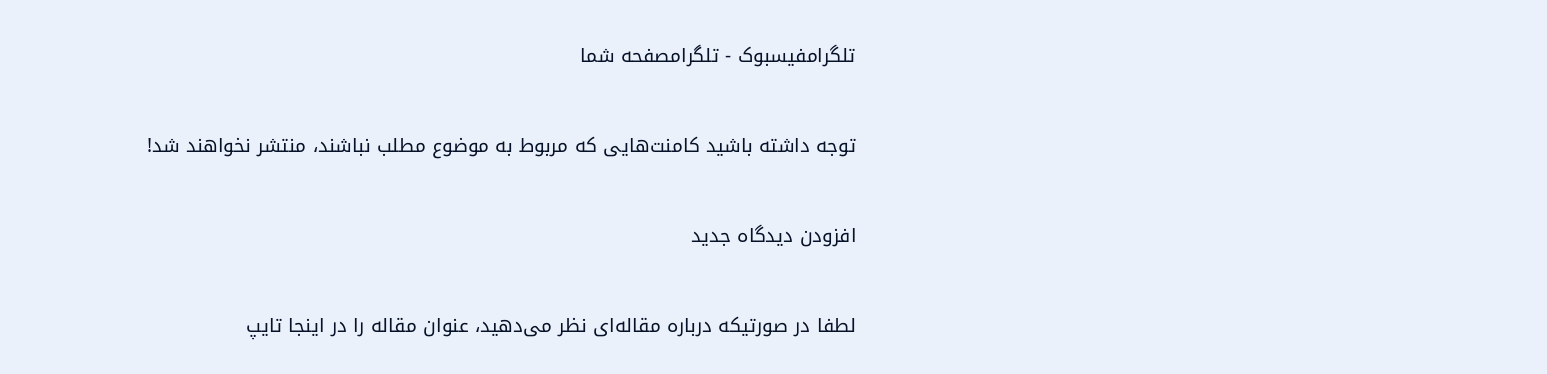تلگرامفیسبوک - تلگرامصفحه شما

توجه داشته باشید کامنت‌هایی که مربوط به موضوع مطلب نباشند، منتشر نخواهند شد!

افزودن دیدگاه جدید

لطفا در صورتیکه درباره مقاله‌ای نظر می‌دهید، عنوان مقاله را در اینجا تایپ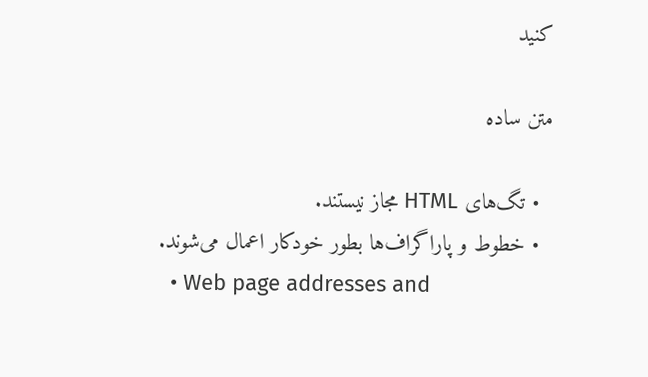کنید

متن ساده

  • تگ‌های HTML مجاز نیستند.
  • خطوط و پاراگراف‌ها بطور خودکار اعمال می‌شوند.
  • Web page addresses and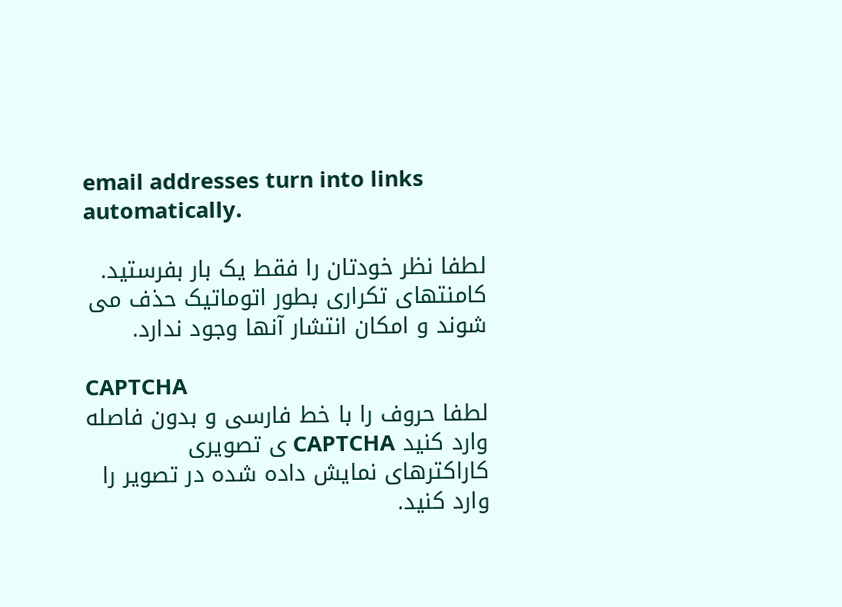email addresses turn into links automatically.

لطفا نظر خودتان را فقط یک بار بفرستید. کامنتهای تکراری بطور اتوماتیک حذف می شوند و امکان انتشار آنها وجود ندارد.

CAPTCHA
لطفا حروف را با خط فارسی و بدون فاصله وارد کنید CAPTCHA ی تصویری
کاراکترهای نمایش داده شده در تصویر را وارد کنید.